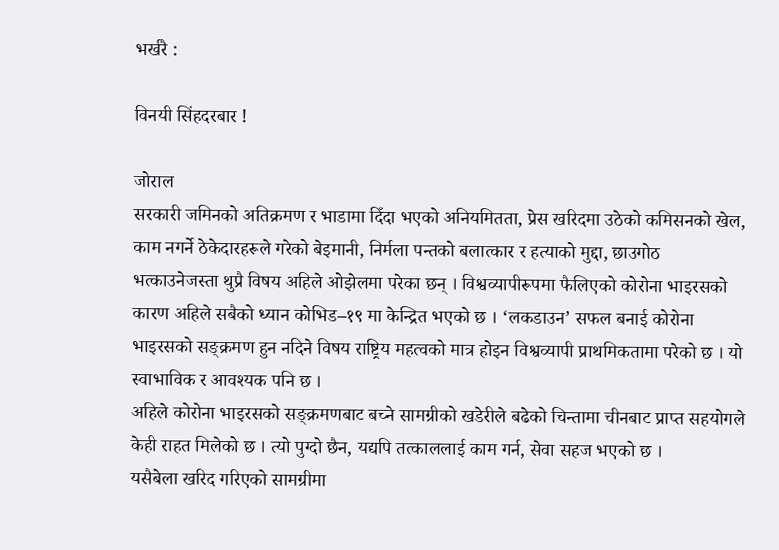भर्खरै :

विनयी सिंहदरबार !

जोराल
सरकारी जमिनको अतिक्रमण र भाडामा दिँदा भएको अनियमितता, प्रेस खरिदमा उठेको कमिसनको खेल, काम नगर्ने ठेकेदारहरूले गरेको बेइमानी, निर्मला पन्तको बलात्कार र हत्याको मुद्दा, छाउगोठ भत्काउनेजस्ता थुप्रै विषय अहिले ओझेलमा परेका छन् । विश्वव्यापीरूपमा फैलिएको कोरोना भाइरसको कारण अहिले सबैको ध्यान कोभिड–१९ मा केन्द्रित भएको छ । ‘लकडाउन’ सफल बनाई कोरोना भाइरसको सङ्क्रमण हुन नदिने विषय राष्ट्रिय महत्वको मात्र होइन विश्वव्यापी प्राथमिकतामा परेको छ । यो स्वाभाविक र आवश्यक पनि छ ।
अहिले कोरोना भाइरसको सङ्क्रमणबाट बच्ने सामग्रीको खडेरीले बढेको चिन्तामा चीनबाट प्राप्त सहयोगले केही राहत मिलेको छ । त्यो पुग्दो छैन, यद्यपि तत्काललाई काम गर्न, सेवा सहज भएको छ ।
यसैबेला खरिद गरिएको सामग्रीमा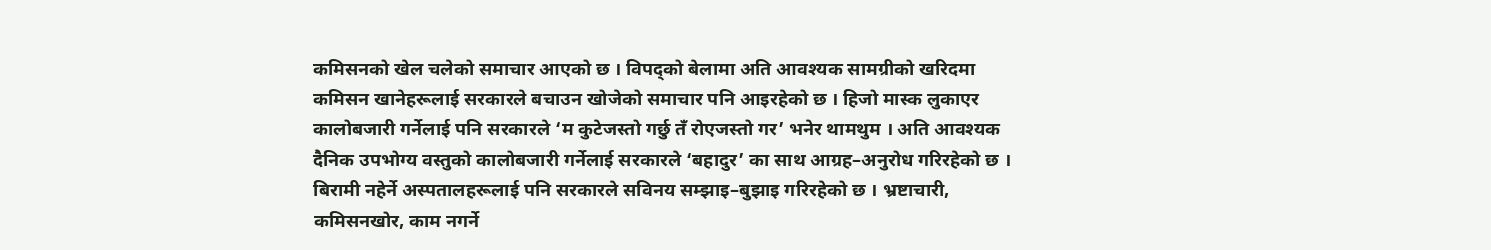कमिसनको खेल चलेको समाचार आएको छ । विपद्को बेलामा अति आवश्यक सामग्रीको खरिदमा कमिसन खानेहरूलाई सरकारले बचाउन खोजेको समाचार पनि आइरहेको छ । हिजो मास्क लुकाएर कालोबजारी गर्नेलाई पनि सरकारले ‘म कुटेजस्तो गर्छु तँ रोएजस्तो गर’ भनेर थामथुम । अति आवश्यक दैनिक उपभोग्य वस्तुको कालोबजारी गर्नेलाई सरकारले ‘बहादुर’ का साथ आग्रह–अनुरोध गरिरहेको छ । बिरामी नहेर्ने अस्पतालहरूलाई पनि सरकारले सविनय सम्झाइ–बुझाइ गरिरहेको छ । भ्रष्टाचारी, कमिसनखोर, काम नगर्ने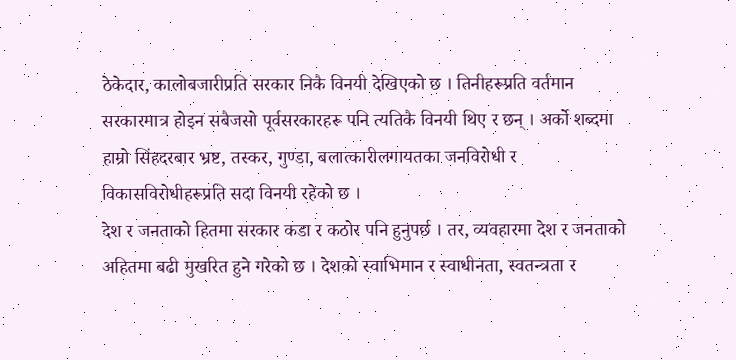ठेकेदार, कालोबजारीप्रति सरकार निकै विनयी देखिएको छ । तिनीहरूप्रति वर्तमान सरकारमात्र होइन सबैजसो पूर्वसरकारहरू पनि त्यतिकै विनयी थिए र छन् । अर्को शब्दमा हाम्रो सिंहदरबार भ्रष्ट, तस्कर, गुण्डा, बलात्कारीलगायतका जनविरोधी र विकासविरोधीहरूप्रति सदा विनयी रहेको छ ।
देश र जनताको हितमा सरकार कडा र कठोर पनि हुनुपर्छ । तर, व्यवहारमा देश र जनताको अहितमा बढी मुखरित हुने गरेको छ । देशको स्वाभिमान र स्वाधीनता, स्वतन्त्रता र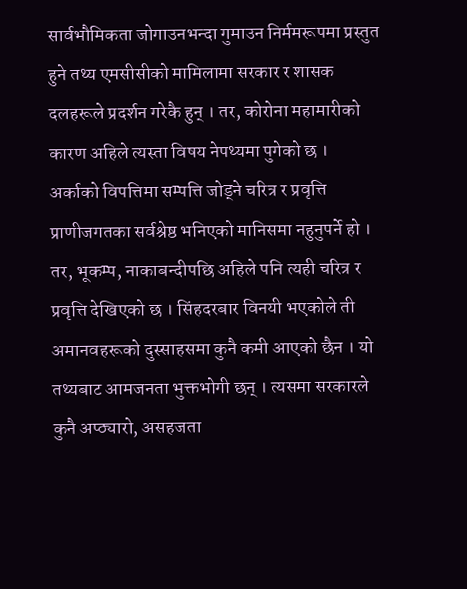सार्वभौमिकता जोगाउनभन्दा गुमाउन निर्ममरूपमा प्रस्तुत हुने तथ्य एमसीसीको मामिलामा सरकार र शासक दलहरूले प्रदर्शन गरेकै हुन् । तर, कोरोना महामारीको कारण अहिले त्यस्ता विषय नेपथ्यमा पुगेको छ ।
अर्काको विपत्तिमा सम्पत्ति जोड्ने चरित्र र प्रवृत्ति प्राणीजगतका सर्वश्रेष्ठ भनिएको मानिसमा नहुनुपर्ने हो । तर, भूकम्प, नाकाबन्दीपछि अहिले पनि त्यही चरित्र र प्रवृत्ति देखिएको छ । सिंहदरबार विनयी भएकोले ती अमानवहरूको दुस्साहसमा कुनै कमी आएको छैन । यो तथ्यबाट आमजनता भुक्तभोगी छन् । त्यसमा सरकारले कुनै अप्ठ्यारो, असहजता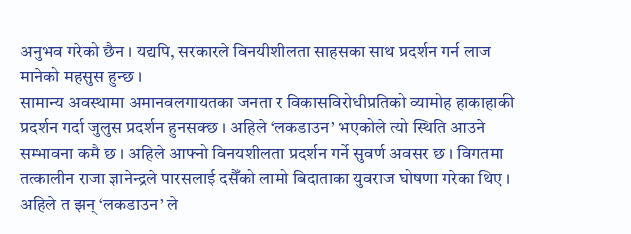अनुभव गरेको छैन । यद्यपि, सरकारले विनयीशीलता साहसका साथ प्रदर्शन गर्न लाज मानेको महसुस हुन्छ ।
सामान्य अवस्थामा अमानवलगायतका जनता र विकासविरोधीप्रतिको व्यामोह हाकाहाकी प्रदर्शन गर्दा जुलुस प्रदर्शन हुनसक्छ । अहिले ‘लकडाउन’ भएकोले त्यो स्थिति आउने सम्भावना कमै छ । अहिले आफ्नो विनयशीलता प्रदर्शन गर्ने सुवर्ण अवसर छ । विगतमा तत्कालीन राजा ज्ञानेन्द्रले पारसलाई दसैँको लामो बिदाताका युवराज घोषणा गरेका थिए । अहिले त झन् ‘लकडाउन’ ले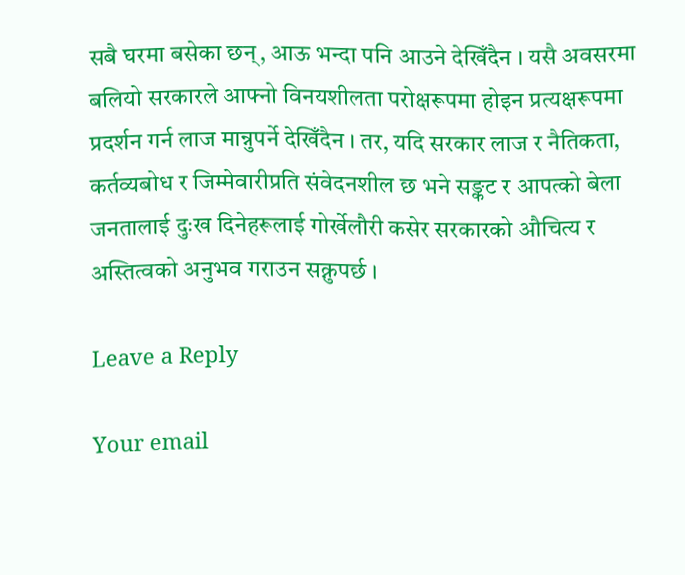सबै घरमा बसेका छन्, आऊ भन्दा पनि आउने देखिँदैन । यसै अवसरमा बलियो सरकारले आफ्नो विनयशीलता परोक्षरूपमा होइन प्रत्यक्षरूपमा प्रदर्शन गर्न लाज मान्नुपर्ने देखिँदैन । तर, यदि सरकार लाज र नैतिकता, कर्तव्यबोध र जिम्मेवारीप्रति संवेदनशील छ भने सङ्कट र आपत्को बेला जनतालाई दुःख दिनेहरूलाई गोर्खेलौरी कसेर सरकारको औचित्य र अस्तित्वको अनुभव गराउन सक्नुपर्छ ।

Leave a Reply

Your email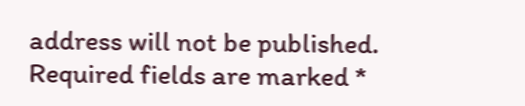address will not be published. Required fields are marked *